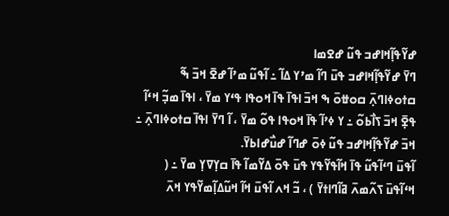ߝߌ߬ߟߊ߲߬ߞߊߝߏ ߟߎ߬ ߝߐߘߊ
ߣߌ߫ ߝߌ߬ߟߊ߲߬ߞߊߝߏ ߟߎ߫ ߣߊ߬ ߘߴߌ ߡߊ߬ ߸ ߊ߬ߟߎ߬ ߘߴߊ߬ ߝߐ߫ ߞߏ߫ ߒ߬ ߛߙߋߦߊߣߍ߲߫ ߛߋߚߋ߫ ߒ ߞߏ߫ ߊߟߊ߫ ߟߊ߫ ߞߋߟߊ ߟߵߌ ߘߌ߫ ، ߊߟߊ߫ ߘߏ߲߬ ߞߵߊ߬ ߟߐ߲߫ ߞߏ߫ ߖߊ߯ߕߋ߬ ߸ ߌ ߦߴߊ߬ ߟߊ߫ ߞߋߟߊ ߟߋ߬ ߘߌ߫ ، ߊ߬ ߣߌ߫ ߊߟߊ߫ ߛߙߋߦߊߣߍ߲߫ ߸ ߞߏ߫ ߝߌ߬ߟߊ߲߬ߞߊߝߏ ߟߎ߬ ߦߋ߫ ߝߣߊ߬ ߝߎ߯ߝߊߕߌ߫.
ߊ߬ߟߎ߫ ߣߵߊ߬ߟߎ߬ ߟߊ߫ ߞߊ߬ߟߌ߬ߟߌ ߟߎ߫ ߟߋ߫ ߡߌ߬ߘߊ߬ ߟߊ߫ ߛߌ߲ߜߌ߲ ߘߌ߫ ߸ ( ߞߵߊ߬ߟߎ߫ ߖߍ߬ߘߍ߫ ߥߊ߬ߣߊߙߌ߫ ) ، ߏ߬ ߞߍ ߊ߬ߟߎ߫ ߞߊ߬ ߞߎ߬ߡߊ߲߬ߘߌ߬ߟߌ ߞߍ߫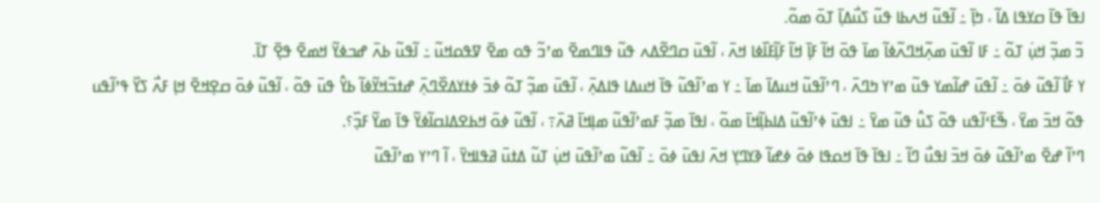ߊߟߊ߫ ߟߊ߫ ߛߌߟߊ ߡߊ߬ ، ߤߊ߲߫ ߸ ߊ߬ߟߎ߬ ߞߍߕߊ ߟߎ߬ ߖߎ߯ߡߊ߲߫ ߠߋ߫ ߘߋ߬.
ߏ߬ ߘߏ߲߬ ߞߎ߲߭ ߠߋ߬ ߸ ߓߊ ߊ߬ߟߎ߫ ߘߍ߲߬ߞߣߍ߬ߦߊ߬ ߘߊ߫ ߟߋ߫ ߞߊ߬ ߓߊ߲߫ ߞߊ߬ ߓߊ߲߬ߓߊ߰ߦߊ ߞߍ߫ ، ߊ߬ߟߎ߫ ߛߣߐ߬ߡߍ ߟߎ߬ ߟߊߣߘߐ߫ ߘߴߏ߬ ߟߋ ߘߐ߫ ߜߟߋߞߎ߬ ߸ ߊ߬ߟߎ߬ ߕߍ߫ ߝߏߦߌ߬ ߞߘߐ߫ ߟߐ߲߫ ߠߊ߫.
ߌ ߓߊ߯ ߊ߬ߟߎ߬ ߦߋ߫ ߸ ߊ߬ߟߎ߫ ߝߊ߬ߘߌ ߟߎ߬ ߘߴߌ ߤߣߍ߫ ، ߣߴߊ߬ߟߎ߬ ߞߎߡߊ߫ ߘߊ߫ ߸ ߌ ߘߴߊ߬ߟߎ߬ ߟߊ߫ ߞߎߡߊ ߟߊߡߍ߲߫ ، ߊ߬ߟߎ߫ ߘߏ߲߬ ߠߋ߬ ߦߏ߫ ߦߙߌߡߐ߰ߣߍ߲߫ ߝߙߏ߬ߞߌ߬ߦߊ߬ ߕߌ߮ ߟߎ߫ ߟߋ߬ ، ߊ߬ߟߎ߬ ߦߋ߫ ߛߐ߲ߞߐ߫ ߞߊ߲ ߓߍ߯ ߖߌ߰ ߟߴߊ߬ߟߎ ߟߋ߬ ߞߏ߫ ߘߌ߫ ، ߒ߬ߓߵߊ߬ߟߎ ߟߋ߬ ߖߎ߮ ߟߎ߬ ߘߌ߫ ߸ ߊߟߎ߫ ߦߴߊ߬ߟߎ߬ ߡߊߕߊ߲߬ߞߊ߫ ߘߋ߬ ، ߊߟߊ߫ ߘߏ߲߬ ߓߘߴߊ߬ߟߎ߬ ߘߊ߲ߞߊ߫ ߥߍ߫߹ ، ߊ߬ߟߎ߬ ߦߋ߫ ߞߕߐߡߊߛߊ߬ߦߌ߬ ߟߊ߫ ߘߌ߬ ߓߏ߲߰؟.
ߣߴߊ߬ ߝߐ߫ ߘߴߊ߬ߟߎ߬ ߦߋ߫ ߞߏ߫ ߊߟߎ߯ ߣߊ߬ ߸ ߊߟߊ߫ ߟߊ߫ ߞߋߟߊ ߦߋ߫ ߦߝߊ߬ ߢߌߣߌ߲ ߞߍ߫ ߊߟߎ߫ ߦߋ߫ ߸ ߊ߬ߟߎ߬ ߘߴߊ߬ߟߎ߫ ߞߎ߲߭ ߠߎ߬ ߡߙߎ߫ ߥߟߊߞߌ߫ ، ߊ߬ ߣߴߌ ߘߴߊ߬ߟߎ߬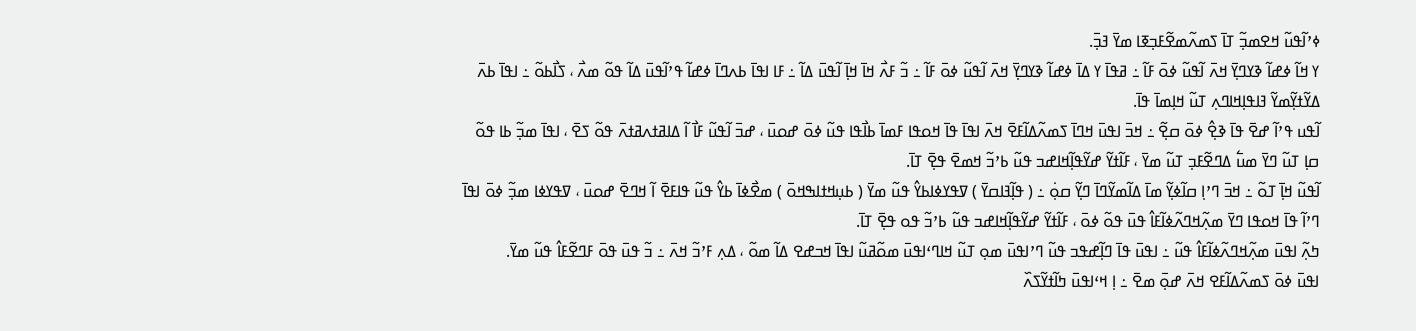ߦߴߊ߬ߟߎ߬ ߞߐߘߏ߲߬ ߠߊ߫ ߖߘߍ߬ߘߐ߬ߓߏ߲ߧߊ ߘߌ߫ ߔߏ߲߫.
ߌ ߞߊ߬ ߦߝߊ߬ ߢߌߣߌ߲߫ ߞߍ߫ ߊ߬ߟߎ߬ ߦߋ߫ ߓߊ߬ ߸ ߥߟߊ߫ ߌ ߡߊ߫ ߦߝߊ߬ ߢߌߣߌ߲߫ ߞߍ߫ ߊ߬ߟߎ߬ ߦߋ߫ ߓߊ߬ ߸ ߏ߬ ߓߍ߯ ߞߊ߫ ߞߊ߲߫ ߊ߬ߟߎ߫ ߡߊ߬ ߸ ߓߊ ߊߟߊ߫ ߕߍߣߊ߫ ߦߝߊ߬ ߟߴߊ߬ߟߎ߫ ߡߊ߬ ߟߋ߬ ߘߍ߯ ، ߖߊ߯ߕߋ߬ ߸ ߊߟߊ߫ ߕߍ߫ ߡߌ߬ߙߌ߲߬ߘߌ߬ ߔߊߟߊ߲ߞߊߣߍ߲ ߠߎ߬ ߞߊ߲ߘߊ߫ ߟߊ߫.
ߊ߬ߟߎ ߟߴߊ߬ ߝߐ߫ ߟߊ߫ ߢߐ߲߮ ߦߋ߫ ߛߐ߲߬ ߸ ߞߏ߫ ߊߟߎ߫ ߞߣߊ߫ ߖߘߍ߬ߡߊ߬ߓߐ߫ ߞߍ߫ ߊߟߊ߫ ߟߊ߫ ߞߋߟߊ ߓߘߊ߫ ߕߊ߯ߟߊ ߟߎ߬ ߦߋ߫ ߝߋߎ߫ ، ߝߏ߫ ߊ߬ߟߎ߬ ߓߊ߯ ߊ߬ ߡߊߥߙߍߥߙߍ߫ ߟߋ߬ ߖߐ߫ ، ߊߟߊ߫ ߘߏ߲߬ ߕߊ ߟߋ߬ ߛߊ߲ ߠߎ߬ ߣߌ߫ ߘߎ߱ ߡߣߐ߬ߓߏ߲ ߠߎ߬ ߘߌ߫ ، ߓߊ߬ߙߌ߬ ߝߌ߬ߟߊ߲߬ߞߊߝߏ ߟߎ߬ ߕߴߏ߬ ߞߘߐ߫ ߟߐ߲߫ ߠߊ߫.
ߊ߬ߟߎ߬ ߞߊ߲߫ ߠߋ߬ ߸ ߞߏ߫ ߣߴߊ߲ ߛߊ߬ߦߌ߲߬ ߘߊ߫ ߡߊ߬ߘߌ߬ߣߊ߫ ߣߌ߲߬ ߛߋ߲߭ ߸ ( ߟߊ߲߬ߔߊߛߌ߫ ) ߜߟߌߦߊߕߌ߮ ߟߎ߬ ߘߌ߫ ( ߕߎ߲ߞߙߊߒߞߋ߫ ) ߘߐ߯ߦߊ߫ ߕߌ߮ ߟߎ߬ ߟߊߓߐ߫ ߊ߬ ߞߣߐ߫ ߝߋߎ߫ ، ߜߟߌߦߊ ߘߏ߲߬ ߦߋ߫ ߊߟߊ߫ ߣߴߊ߬ ߟߊ߫ ߞߋߟߊ ߣߌ߫ ߘߍ߲߬ߞߣߍ߬ߦߊ߬ߓߊ߮ ߟߎ߫ ߟߋ߬ ߦߋ߫ ، ߓߊ߬ߙߌ߬ ߝߌ߬ߟߊ߲߬ߞߊߝߏ ߟߎ߬ ߕߴߏ߬ ߟߋ ߟߐ߲߫ ߠߊ߫.
ߤߍ߲߬ ߊߟߎ߫ ߘߍ߲߬ߞߣߍ߬ߦߊ߬ߓߊ߮ ߟߎ߬ ߸ ߊߟߎ߫ ߟߊ߫ ߣߊ߲߬ߝߟߏ ߟߎ߬ ߣߴߊߟߎ߫ ߘߋ߲ ߠߎ߬ ߞߊߣߵߊߟߎ߫ ߘߋ߬ߥߎ߬ ߊߟߊ߫ ߞߏߝߐ ߡߊ߬ ߘߋ߬ ، ߡߍ߲ ߓߴߏ߬ ߞߍ߫ ߸ ߏ߬ ߟߎ߫ ߟߋ߫ ߓߣߐ߬ߓߊ߮ ߟߎ߬ ߘߌ߫.
ߊߟߎ߫ ߦߋ߫ ߖߘߍ߬ߡߊ߬ߓߐ ߞߍ߫ ߝߋ߲߫ ߘߐ߫ ߸ ߊ߲ ߞߵߊߟߎ߫ ߤߊ߬ߙߌ߬ߖߍ߰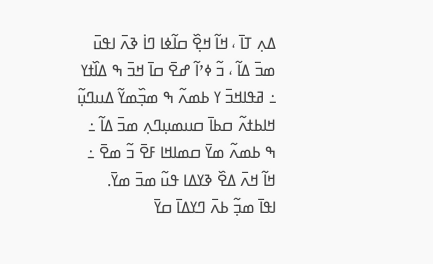ߡߍ߲ ߠߊ߫ ، ߞߊ߬ ߞߐ߲߰ ߛߊ߬ߦߊ ߣߊ߭ ߢߍ߫ ߊߟߎ߫ ߘߏ߫ ߡߊ߬ ، ߏ߬ ߦߴߊ߬ ߝߐ߫ ߛߊ߫ ߞߏ߫ ߒ ߡߊ߰ߙߌ ߸ ߥߟߊߞߏ߫ ߌ ߕߘߍ߬ ߒ ߘߏ߲߰ߘߌ߬ ߡߎߣߎ߲߬ ߞߊߕߙߍ߬ ߛߕߊ߫ ߛߎߘߎ߲ߣߍ߲ ߘߏ߫ ߡߊ߬ ߸ ߒ ߕߘߍ߬ ߘߌ߫ ߛߘߊߞߊ ߓߐ߫ ߏ߬ ߘߐ߫ ߸ ߞߊ߬ ߞߍ߫ ߡߐ߰ ߢߌߡߊ ߟߎ߬ ߘߏ߫ ߘߌ߫.
ߊߟߊ߫ ߘߏ߲߬ ߕߍ߫ ߣߌߡߊ߫ ߛߌ߫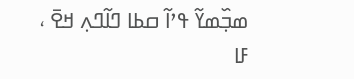ߘߏ߲߰ߘߌ߬ ߟߴߊ߬ ߛߕߊ ߣߊ߬ߣߍ߲ ߞߐ߫ ، ߓߊ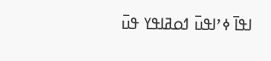ߊߟߊ߫ ߦߴߊߟߎ߫ ߗߋߥߊߟߌ ߟߎ߫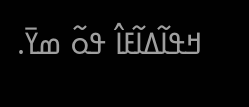ߞߟߊ߬ߡߊ߬ߓߊ߮ ߟߋ߬ ߘߌ߫.